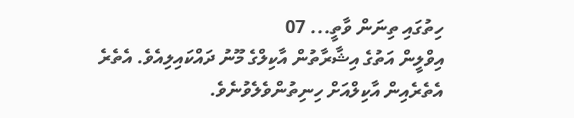ހިތުގައި ތިނަން ވާތީ... 07
އިވްލީން އަތުގެ އިޝާރާތުން އާކިލްގެ މޫނު ދައްކައިލިއެވެ. އެތެރެ އެތެރެއިން އާކިލްއަށް ހިނިތުންވެލެވުނެވެ.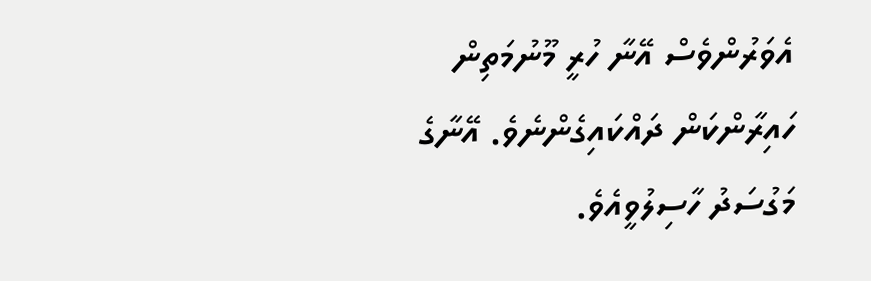އެވަރުންވެސް އޭނާ ހުރީ މޫނުމަތިން ހައިރާންކަން ދައްކައިގެންނެވެ. އޭނާގެ މަގުސަދު ހާސިލުވީއެވެ.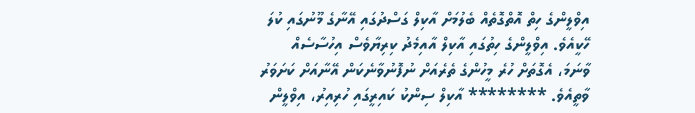އިވްލީންގެ ހިތް އޮތްގޮތެއް ބެލުމަށް އާކިލް ގަސްދުގައި އޭނާގެ މޫނުގައި ކުލަ ހޭކީއެވެ. އިވްލީންގެ ހިތުގައި އާކިލް އާއިމެދު ކިރިޔާވެސް އިހުސާސެއް ވާނަމަ، އެގޮތަށް ހުރެ މީހުންގެ ތެރެއަށް ނުފޮނުވާނެކަން އޭނާއަށް ކަށަވަރު ވާތީއެވެ. ******** އާކިލް ސިންކު ކައިރީގައި ހުރިއިރު، އިވްލީން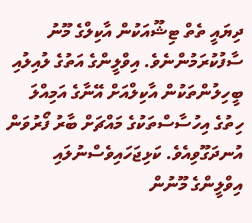ދިޔައީ ތެތް ޓިޝޫއަކުން އާކިލްގެ މޫނު ސާފުކުރަމުންނެވެ. އިވްލީންގެ އަތުގެ ލުއިލުއި ބީހިލުންތަކުން އާކިލްއަށް އޭނާގެ އަމިއްލަ ހިތުގެ އިހުސާސްތަކުގެ މައްޗަށް ބާރު ފޯރުވަން އުނދަގޫވިއެވެ. ކަޅިޖަހައިވެސްނުލައި އިވްލީންގެ މޫނުން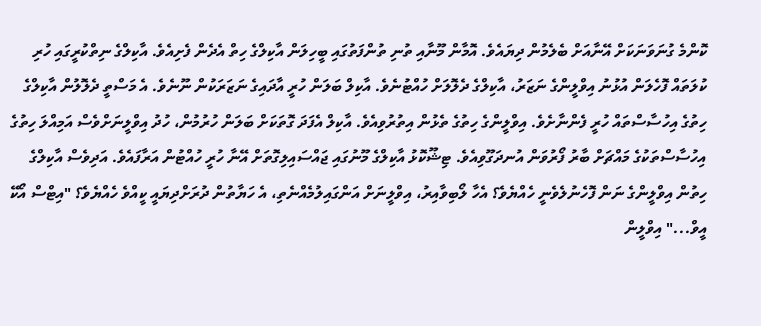ކޮންމެ ގުނަވަނަކަށް އޭނާއަށް ބެލެމުން ދިޔައެވެ. އޮމާން މޫނާއި ތުނި ތުންފަތުގައި ބީހިލަން އާކިލްގެ ހިތް އެދެން ފެށިއެވެ. އާކިލްގެ ނިތްކުރީގައި ހުރި ކުލަތައް ފޮހެލަން އުޅުނު އިވްލީންގެ ނަޒަރު، އާކިލްގެ ދެލޮލަށް ހުއްޓުނެވެ. އާކިލް ބަލަން ހުރީ އާދައިގެ ނަޒަރަކުން ނޫނެވެ. އެ މަސްތީ ދެލޮލުން އާކިލްގެ ހިތުގެ އިހުސާސްތައް ހުރީ ފެންނާށެވެ. އިވްލީންގެ ހިތުގެ ތެޅުން އިތުރުވިއެވެ. އާކިލް އެފަދަ ގޮތަކަށް ބަލަން ހުރުމުން، ހުދު އިވްލީނަށްވެސް އަމިއްލަ ހިތުގެ އިހުސާސްތަކުގެ މައްޗަށް ބާރު ފޯރުވަން އުނދަގޫވިއެވެ. ޓިޝޫކޮޅު އާކިލްގެ މޫނުގައި ޖައްސައިލިގޮތަށް އޭނާ ހުރީ ހުއްޓުން އަރާފައެވެ. އަދިވެސް އާކިލްގެ ހިތުން އިވްލީންގެ ނަން ފޮހެނުލެވެނީ ހެއްޔެވެ؟ އެހާ ލޯބިވާއިރު، އިވްލީނަށް އަންގައިލުމެއްނެތި، އެ ހަޔާތުން ދުރަށްދިޔައީ ކީއްވެ ހެއްޔެވެ؟ "އިޓްސް އޯކޭ އީވް..." އިވްލީން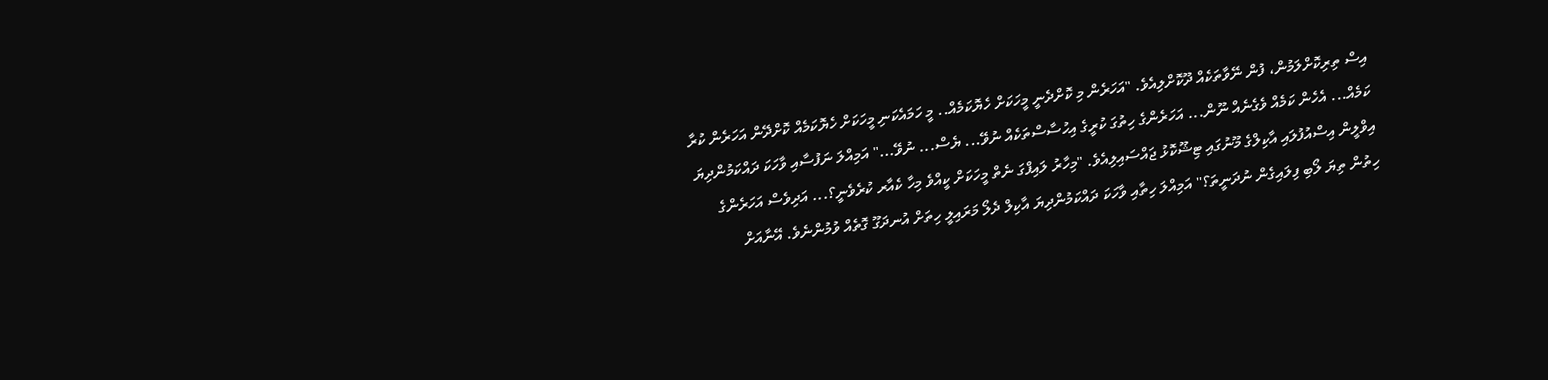އިސް ތިރިކޮށްލަމުން، ފުން ނޭވާތަކެއް ދޫކޮށްލިއެވެ. "އަހަރެން މި ކޮށްދެނީ މީހަކަށް ހެޔޮކަމެއް.. މީ ހަމައެކަނި މީހަކަށް ހެޔޮކަމެއް ކޮށްދޭން އަހަރެން ކުރާ ކަމެއް... އެހެން ކަމެއް ވެގެނެއް ނޫން... އަހަރެންގެ ހިތުގަ ކުރީގެ އިހުސާސްތަކެއް ނުވޭ... ޔެސް... ނުވޭ..." އަމިއްލަ ނަފުސާއި ވާހަކަ ދައްކަމުންދިޔަ އިވްލީން އިސްއުފުލައި އާކިލްގެ މޫނުގައި ޓިޝޫކޮޅު ޖައްސައިލިއެވެ. "މިހާރު ލައިފްގަ ނެތް މީހަކަށް ކީއްވެ މިހާ ކެއާރ ކުރެވެނީ؟... އަދިވެސް އަހަރެންގެ ހިތުން ތިޔަ ލޯބި ފިލައިގެން ނުދަނީތަ؟'' އަމިއްލަ ހިތާއި ވާހަކަ ދައްކަމުންދިޔަ އާކިލް ދެލޯ މަރައިލީ ހިތަށް އުނދަގޫ ގޮތެއް ވުމުންނެވެ. އޭނާއަށް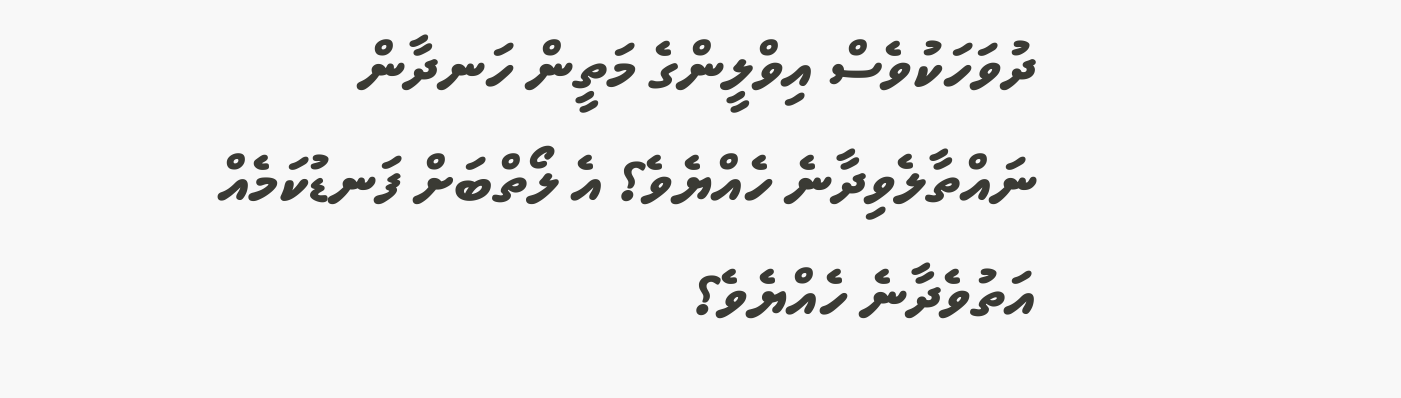ދުވަހަކުވެސް އިވްލީންގެ މަތީން ހަނދާން ނައްތާލެވިދާނެ ހެއްޔެވެ؟ އެ ލޯތްބަށް ފަނޑުކަމެއް އަތުވެދާނެ ހެއްޔެވެ؟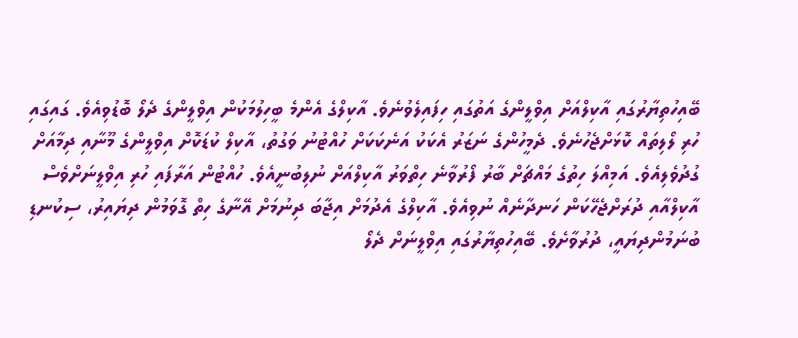ބޭއިހުތިޔާރުގައި އާކިލްއަށް އިވްލީންގެ އަތުގައި ހިފައިލެވުނެވެ. އާކިލްގެ އެންމެ ބީހިލުމަކުން އިވްލީންގެ ދެލޯ ބޮޑުވިއެވެ. ގައިގައި ހުރި ލޯލިތައް ކޮޅަށްޖެހުނެވެ. ދެމީހުންގެ ނަޒަރު އެކަކު އަނެކަކަށް ހުއްޓުނު ވަގުތު، އާކިލް ކުޑަކޮށް އިވްލީންގެ މޫނާއި ދިމާއަށް ގުދުވެލިއެވެ. އަމިއްލަ ހިތުގެ މައްޗަށް ބާރު ފޯރުވާނެ ހިތްވަރު އާކިލްއަށް ނުލިބުނީއެވެ. ހުއްޓުން އަރާފައި ހުރި އިވްލީނަށްވެސް އާކިލްއާއި ދުރަށްޖެހޭކަން ހަނދާނެއް ނުވިއެވެ. އާކިލްގެ އެދުމަށް އިޖާބަ ދިނުމަށް އޭނާގެ ހިތް ގޮވަމުން ދިޔައިރު، ސިކުނޑި ބުނަމުންދިޔައީ، ދުރުވާށެވެ. ބޭއިހުތިޔާރުގައި އިވްލީނަށް ދެލޯ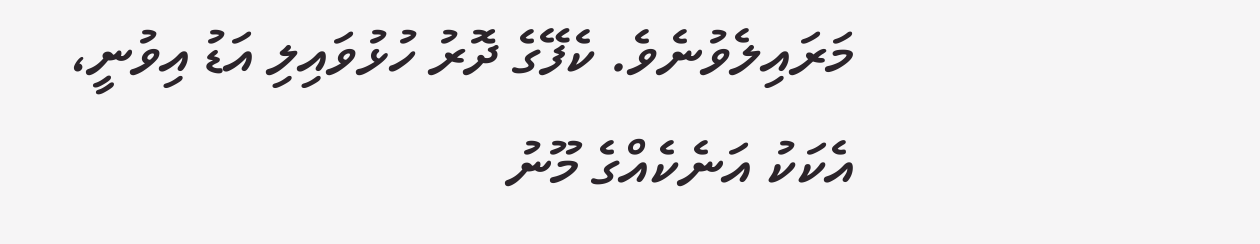މަރައިލެވުނެވެ. ކެފޭގެ ދޮރު ހުޅުވައިލި އަޑު އިވުނީ، އެކަކު އަނެކެއްގެ މޫނު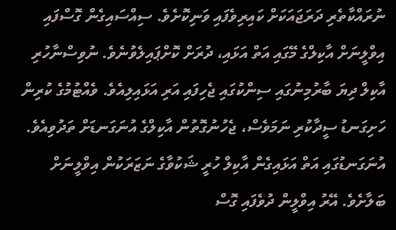ނުރައްކާތެރި ދަރަޖައަކަށް ކައިރިވެފައި ވަނިކޮށެވެ. ސިއްސައިގެން ގޮސްފައި އިވްލީނަށް އާކިލްގެ މޭގައި އަތް އަޅައި، ދުރަށް ކޮށްޕައިލެވުނެވެ. ނުވިސްނާހުރި އާކިލް ދިޔަ ބާރުމިނުގައި ސިންކުގައި ޖެހިފައި އަރި އަޅައިލިއެވެ. ވެއްޓުމުގެ ކުރިން ހަށިގަނޑު ސީދާކުރި ނަމަވެސް، ޖެހުނުގޮތުން އާކިލްގެ އުނަގަނޑަށް ތަދުވިއެވެ. އުނަގަނޑުގައި އަތް އަޅައިގެން އާކިލް ހުރީ ޝަކުވާގެ ނަޒަރަކުން އިވްލީނަށް ބަލާށެވެ. އޭރު އިވްލީން ދުވެފައި ގޮސް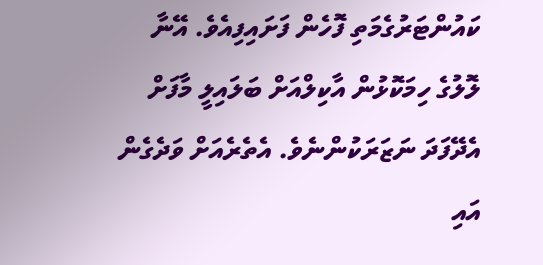ކައުންޓަރުގެމަތި ފޮހެން ފަށައިފިއެވެ. އޭނާ ލޮލުގެ ހިމަކޮޅުން އާކިލްއަށް ބަލައިލީ މާފަށް އެދޭފަދަ ނަޒަރަކުންނެވެ. އެތެރެއަށް ވަދެގެން އައި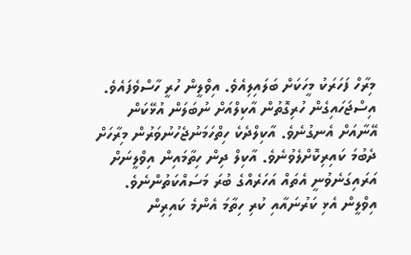މިރާހް ފަހަރަކު މީހަކަށް ބަލައިލިއެވެ. އިވްލީން ހުރީ ހާސްވެފައެވެ. އިސްޖަހައިގެން ހުރިގޮތުން އާކިލްއަށް ނުބަލަން އުޅޭކަން އޭނާއަށް އެނގުނެވެ. އާކިލްދެކެ ހިތްހަމަނުޖެހުނުވަރުން މިރާހަށް ދެބުމަ ކައިރިކޮށްލެވުނެވެ. އާކިލް ދިން ހިތާމައިން އިވްލީނަށް އަރައިގަނެވުނީ އެތައް އަހަރެއްގެ ބުރަ މަސައްކަތުންނެވެ. އިވްލީން އެޅި ކަރުނައާއި ކުރި ހިތާމަ އެންމެ ކައިރިން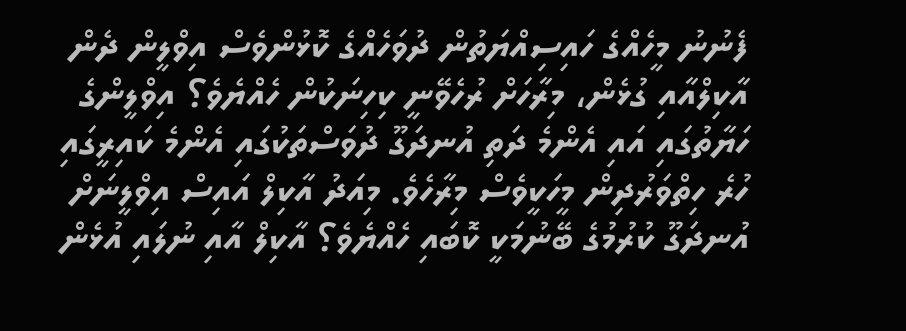ފެނުނު މީހެއްގެ ހައިސިއްޔަތުން ދުވަހެއްގެ ކޮޅުންވެސް އިވްލީން ދެން އާކިލްއާއި ގުޅެން، މިރާހަށް ރުހެވޭނީ ކިހިނަކުން ހެއްޔެވެ؟ އިވްލީންގެ ހަޔާތުގައި އައި އެންމެ ދަތި އުނދަގޫ ދުވަސްތަކުގައި އެންމެ ކައިރީގައި ހުރެ ހިތްވަރުދިން މީހަކީވެސް މިރާހެވެ. މިއަދު އާކިލް އައިސް އިވްލީނަށް އުނދަގޫ ކުރުމުގެ ބޭނުމަކީ ކޮބައި ހެއްޔެވެ؟ އާކިލް އާއި ނުލައި އުޅެން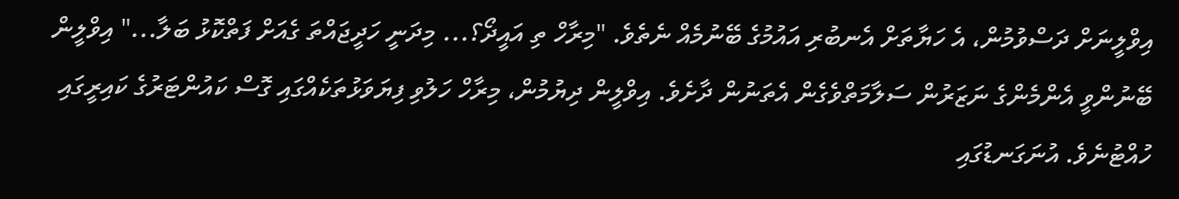އިވްލީނަށް ދަސްވުމުން، އެ ހަޔާތަށް އެނބުރި އައުމުގެ ބޭނުމެއް ނެތެވެ. "މިރާހް ތި އައީދޯ؟... މިދަނީ ހަދީޖައްތަ ގެއަށް ފަތްކޮޅު ބަލާ..." އިވްލީން ބޭނުންވީ އެންމެންގެ ނަޒަރުން ސަލާމަތްވެގެން އެތަނުން ދާށެވެ. އިވްލީން ދިޔުމުން، މިރާހް ހަލުވި ފިޔަވަޅުތަކެއްގައި ގޮސް ކައުންޓަރުގެ ކައިރީގައި ހުއްޓުނެވެ. އުނަގަނޑުގައި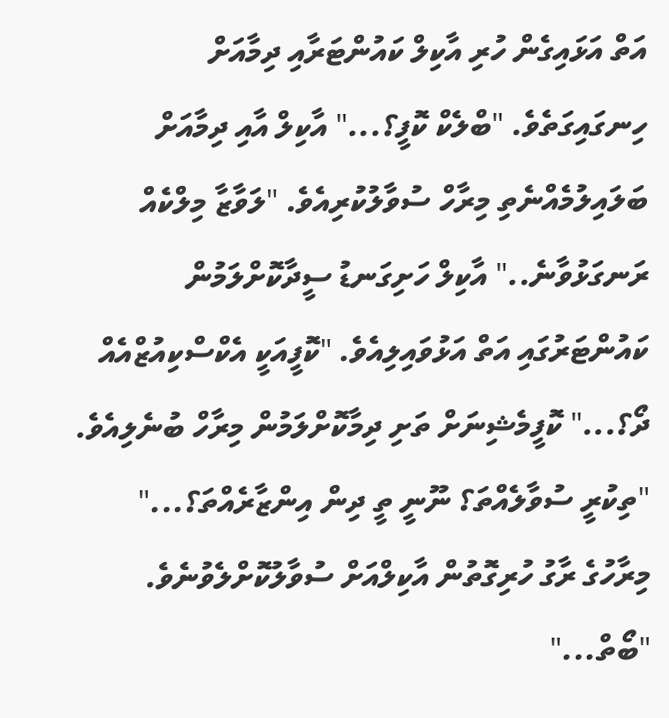އަތް އަޅައިގެން ހުރި އާކިލް ކައުންޓަރާއި ދިމާއަށް ހިނގައިގަތެވެ. "ބްލެކް ކޮފީ؟..." އާކިލް އާއި ދިމާއަށް ބަލައިލުމެއްނެތި މިރާހް ސުވާލުކުރިއެވެ. "ލަވާޒާ މިލްކެއް ރަނގަޅުވާނެ.." އާކިލް ހަށިގަނޑު ސީދާކޮށްލަމުން ކައުންޓަރުގައި އަތް އަޅުވައިލިއެވެ. "ކޮފީއަކީ އެކްސްކިއުޒްއެއް ދޯ؟..." ކޮފީމެޝިނަށް ތަށި ދިމާކޮށްލަމުން މިރާހް ބުނެލިއެވެ. "ތިކުރީ ސުވާލެއްތަ؟ ނޫނީ ތީ ދިން އިންޒާރެއްތަ؟..." މިރާހުގެ ރާގު ހުރިގޮތުން އާކިލްއަށް ސުވާލުކޮށްލެވުނެވެ. "ބޯތް..."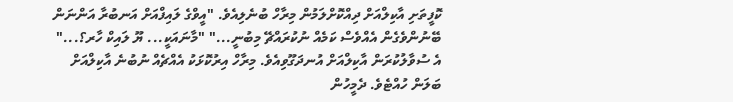ކޮފީތަށި އާކިލްއަށް ދިއްކޮށްލަމުން މިރާހް ބުނެލިއެވެ. "އީވްގެ ލައިފްއަށް އަނބުރާ އަންނަން ބޭނުންވެގެން އެއްވެސް ކަމެއް ނުކުރައްޗޭ މިބުނީ..." "މާނައަކީ... ޔޫ ލައިކް ހާރ؟..." އެ ސުވާލުކުރަން އާކިލްއަށް އުނދަގޫވިއެވެ. މިރާހް އިރުކޮޅަކު އެއްޗެއް ނުބުނެ އާކިލްއަށް ބަލަން ހުއްޓެވެ. ދެމީހުން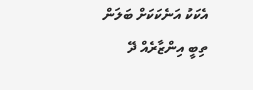އެކަކު އަނެކަކަށް ބަލަން ތިބީ އިންޒާރެއް ދޭ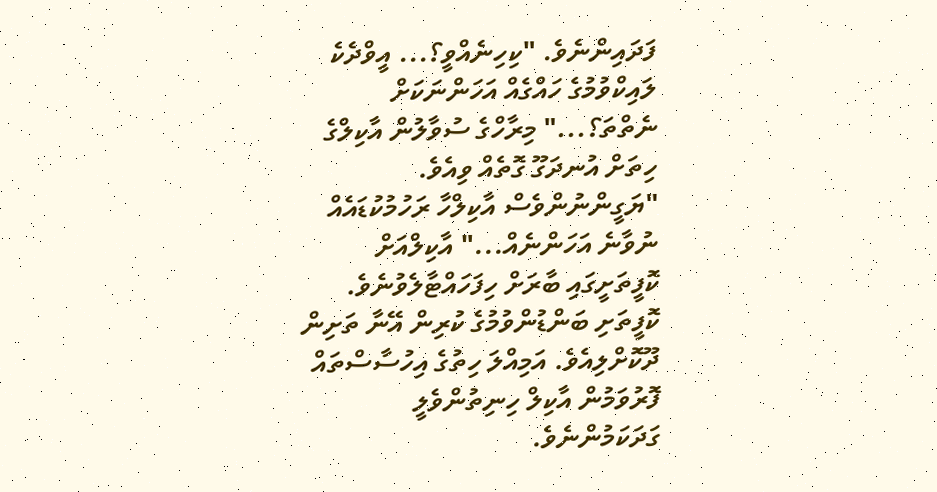ފަދައިންނެވެ. "ކިހިނެއްވީ؟... އީވްދެކެ ލައިކްވުމުގެ ހައްގެއް އަހަންނަކަށް ނެތްތަ؟..." މިރާހްގެ ސުވާލުން އާކިލްގެ ހިތަށް އުނދަގޫ ގޮތެއް ވިއެވެ. "ޔަގީންނުންވެސް އާކިލްހާ ރަހުމުކުޑައެއް ނުވާނެ އަހަންނެއް..." އާކިލްއަށް ކޮފީތަށީގައި ބާރަށް ހިފަހައްޓާލެވުނެވެ. ކޮފީތަށި ބަންޑުންވުމުގެ ކުރިން އޭނާ ތަށިން ދޫކޮށްލިއެވެ. އަމިއްލަ ހިތުގެ އިހުސާސްތައް ފޮރުވަމުން އާކިލް ހިނިތުންވެލީ ގަދަކަމުންނެވެ.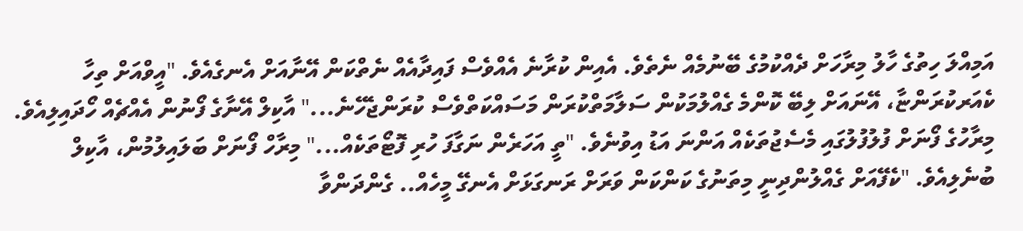އަމިއްލަ ހިތުގެ ހާލު މިރާހަށް ދެއްކުމުގެ ބޭނުމެއް ނެތެވެ. އެއިން ކުރާނެ އެއްވެސް ފައިދާއެއް ނެތްކަން އޭނާއަށް އެނގެއެވެ. "އީވްއަށް ތިހާ ކެއަރކުރަންޏާ، އޭނައަށް ލިބޭ ކޮންމެ ގެއްލުމަކުން ސަލާމަތްކުރަން މަސައްކަތްވެސް ކުރަންޖެހޭނެ..." އާކިލް އޭނާގެ ފޯނުން އެއްޗެއް ހޯދައިލިއެވެ. މިރާހުގެ ފޯނަށް ފުލުފުލުގައި މެސެޖުތަކެއް އަންނަ އަޑު އިވުނެވެ. "ތީ އަހަރެން ނަގާފަ ހުރި ފޮޓޯތަކެއް..." މިރާހް ފޯނަށް ބަލައިލުމުން، އާކިލް ބުނެލިއެވެ. "ކެފޭއަށް ގެއްލުންދިނީ މިތަނުގެ ކަންކަން ވަރަށް ރަނގަޅަށް އެނގޭ މީހެއް.. ގެންދަންވާ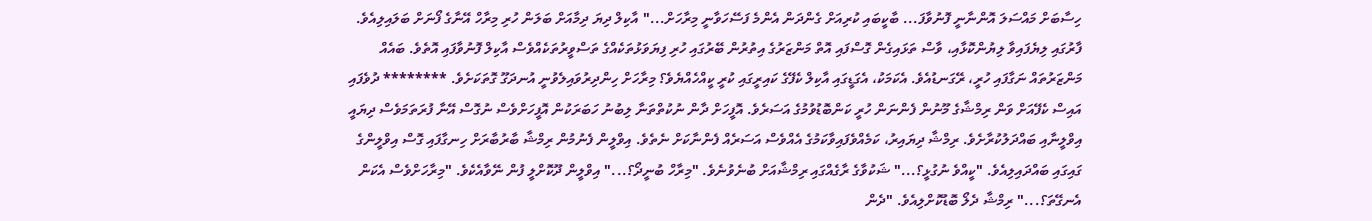ހިސާބަށް މައްސަލަ އޮންނާނީ ފޮނުވާފަ... ބާކީބައި ކުރިއަށް ގެންދަން އެންމެ ފަސޭހަވާނީ މިރާހަށް..." އާކިލް ދިޔަ ދިމާއަށް ބަލަން ހުރި މިރާހް އޭނާގެ ފޯނަށް ބަލައިލިއެވެ. ފާރުގައި ލިޔެފައިވާ ލިޔުންކޮޅާއި، ވާސް ތަޅައިގެން ގޮސްފައި އޮތް މަންޒަރުގެ އިތުރުން ބޭރުގައި ހުރި ފިޔަވަޅުތަކެއްގެ ތަސްވީރުތަކެއްވެސް އާކިލް ފޮނުވާފައި އޮތެވެ. ބައެއް މަންޒަރުތައް ނަގާފައި ހުރީ، ރޭގަނޑުއެވެ. އެކަމަކު، އެގަޑީގައި އާކިލް ކެފޭގެ ކައިރީގައި ކުރީ ކީއްހެއްޔެވެ؟ މިރާހަށް ހިންދިރުވައިލެވުނީ އުނދަގޫ ގޮތަކަށެވެ. ******** ދުވެފައި އައިސް ކެފޭއަށް ވަން ރިމްޝާގެ މޫނުން ފެންނަން ހުރީ ކަންބޮޑުވުމުގެ އަސަރެވެ. އޮފީހަށް ދާން ނުކުތްތަނާ ލިބުނު ހަބަރަކުން އޮފީހަށްވެސް ނުގޮސް އޭނާ ފުރަތަމަވެސް ދިޔައީ އިވްލީނާއި ބައްދަލުކުރާށެވެ. ރިމްޝާ ދިޔައިރު، ކަމެއްވެފައިވާކަމުގެ އެއްވެސް އަސަރެއް ފެންނާކަށް ނެތެވެ. އިވްލީން ފެނުމުން ރިމްޝާ ބާރުބާރަށް ހިނގާފައި ގޮސް އިވްލީންގެ ގައިގައި ބައްދައިލިއެވެ. "ކީއްވެ ނުގުޅީ؟..." ޝަކުވާގެ ރާގެއްގައި ރިމްޝާއަށް ބުނެވުނެވެ. "މިރާހް ބުނީދޯ؟..." އިވްލީން ދޫކޮށްލީ ފުން ނޭވާއެކެވެ. "މިރާހަށްވެސް އެކަން އެނގޭތަ؟..." ރިމްޝާ ދެލޯ ބޮޑުކޮށްލިއެވެ. "ދެން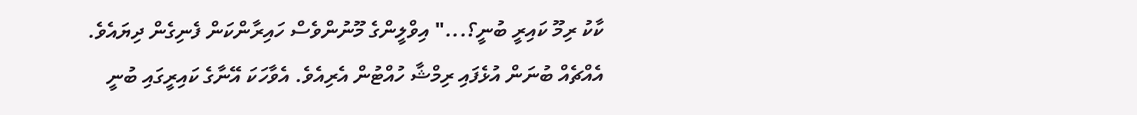ކާކު ރިމޫ ކައިރީ ބުނީ؟..." އިވްލީންގެ މޫނުންވެސް ހައިރާންކަން ފެނިގެން ދިޔައެވެ. އެއްޗެއް ބުނަން އުޅެފައި ރިމްޝާ ހުއްޓުން އެރިއެވެ. އެވާހަކަ އޭނާގެ ކައިރީގައި ބުނީ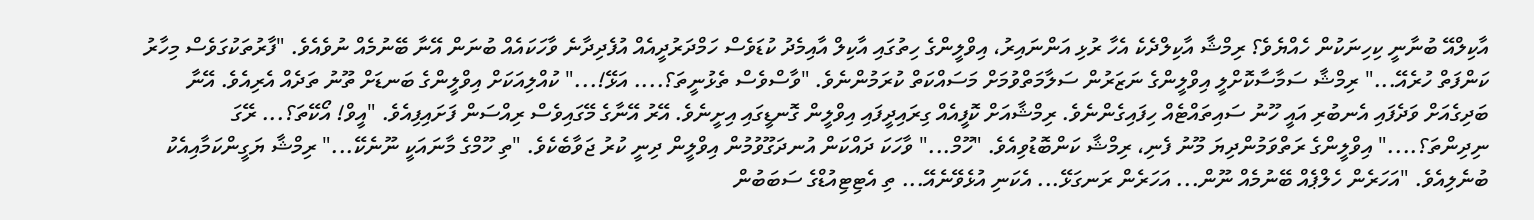އާކިލްއޭ ބުނާނީ ކިހިނަކުން ހެއްޔެވެ؟ ރިމްޝާ އާކިލްދެކެ އެހާ ރުޅި އަންނައިރު، އިވްލީންގެ ހިތުގައި އާކިލް އާއިމެދު ކުޑަވެސް ހަމްދަރުދީއެއް އުފެދިދާނެ ވާހަކައެއް ބުނަން އޭނާ ބޭނުމެއް ނުވެއެވެ. "ފާރުތަކުގަވެސް މިހާރު ކަންފަތް ހުރެއޭ..." ރިމްޝާ ސަމާސާކޮށްލީ އިވްލީންގެ ނަޒަރުން ސަލާމަތްވުމަށް މަސައްކަތް ކުރަމުންނެވެ. "ވާސްވެސް ތެޅުނީތަ؟.... އަޅޭ!..." ކުއްލިއަކަށް އިވްލީންގެ ބަނޑަށް ތޫނު ތަދެއް އެރިއެވެ. އޭނާ ބަދިގެއަށް ވަދެފައި އެނބުރި އައީ ހޫނު ސައިތައްޓެއް ހިފައިގެންނެވެ. ރިމްޝާއަށް ކޮފީއެއް ގިރައިދީފައި އިވްލީން ގޮނޑީގައި އިށީނެވެ. އޭރު އޭނާގެ މޭގައިވެސް ރިއްސަން ފަށައިފިއެވެ. "އީވް! އޯކޭތަ؟... ރޭގަ ނިދިންތަ؟...." އިވްލީންގެ ރަތްވަމުންދިޔަ މޫނު ފެނި، ރިމްޝާ ކަންބޮޑުވިއެވެ. "ހޫމް..." ވާހަކަ ދައްކަން އުނދަގޫވުމުން އިވްލީން ދިނީ ކުރު ޖަވާބެކެވެ. "ތި ހޫމްގެ މާނައަކީ ނޫނެކޭ..." ރިމްޝާ ޔަގީންކަމާއިއެކު ބުނެލިއެވެ. "އަހަރެން ހެލްޕެއް ބޭނުމެއް ނޫން... އަހަރެން ރަނގަޅޭ... އެކަނި އުޅެވޭނެއޭ... ތި އެޓިޓިއުޑްގެ ސަބަބުން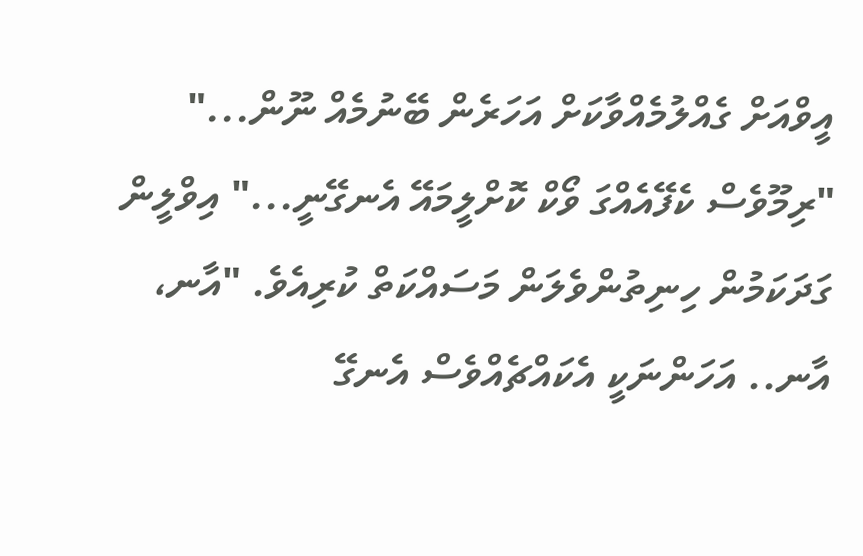އީވްއަށް ގެއްލުމެއްވާކަށް އަހަރެން ބޭނުމެއް ނޫން..." "ރިމޫވެސް ކެފޭއެއްގަ ވޯކް ކޮށްލީމައޭ އެނގޭނީ..." އިވްލީން ގަދަކަމުން ހިނިތުންވެލަން މަސައްކަތް ކުރިއެވެ. "އާނ، އާނ.. އަހަންނަކީ އެކައްޗެއްވެސް އެނގޭ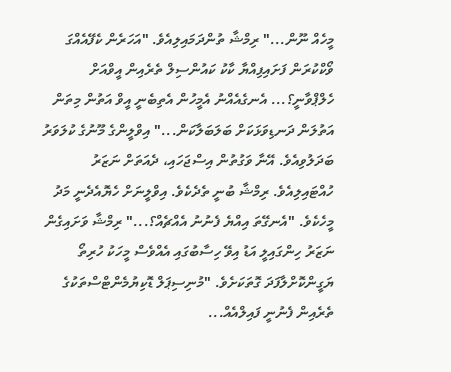މީހެއް ނޫން..." ރިމްޝާ ތުންދަމައިލިއެވެ. "އަހަރެން ކެފޭއެއްގަ ވޯކްކުރަން ފަށައިފިއްޔާ ކާކު ކައުންސިލް ތެރެއިން އީވްއަށް ހެލްޕްވާނީ؟... އެނގެއެއްނު އެމީހުން އެތިބެނީ އީވް އަތުން މިތަން އަތުލަން ދަނޑިވަޅަކަށް ބަލަބަލާކަން..." އިވްލީންގެ މޫނުގެ ކުލަވަރު ބަދަލުވިއެވެ. އޭނާ ވަގުތުން އިސްޖަހައި، ދެއަތަށް ނަޒަރު ހުއްޓައިލިއެވެ. ރިމްޝާ ބުނީ ތެދެކެވެ. އިވްލީނަށް ހެޔޮއެދެނީ މަދު މީހެކެވެ. "އެނގޭތަ އިއްޔެ ފެނުނު އެއްޗެއް؟..." ރިމްޝާ ވަށައިގެން ނަޒަރު ހިންގައިލީ އަޑު އިވޭ ހިސާބުގައި އެއްވެސް މީހަކު ހުރިތޯ ޔަގީންކޮށްލާފަދަ ގޮތަކަށެވެ. "މުނިސިޕަލް ޑޮކިޔުމެންޓްސްތަކުގެ ތެރެއިން ފެނުނީ ފައިލްއެއް...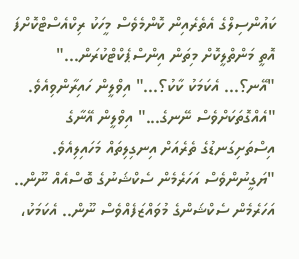ކައުންސިލްގެ އެތެރެއިން ކޮންމެވެސް މީހަކު ރިކްއެސްޓްކޮށްފަ އޮތީ މަންތްލީކޮށް މިތަން އިންސްޕެކްޓްކުރަން..." "އޭނ؟... އެކަމަކު ކާކު؟..." އިވްލީން ހައިރާންވިއެވެ. "އެއްގޮތަކަށްވެސް ނޭނގެ..." އިވްލީން އޭނާގެ އިސްތަށިގަނޑުގެ ތެރެއަށް އިނގިލިތައް މަހައިލިއެވެ. "ޔަގީނުންވެސް އަހަރެމެން ސެކްޝަނުގެ ބޮސްއެއް ނޫން.. އަހަރެމެން ސެކްޝަންގެ މުވައްޒަފެއްވެސް ނޫން.. އެކަމަކު،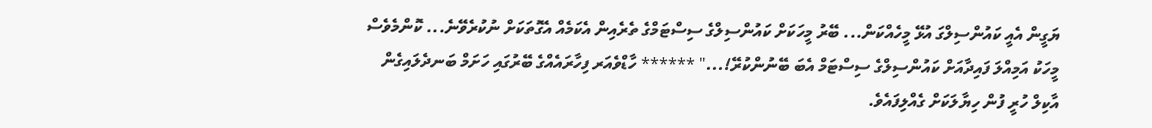ޔަގީން އެއީ ކައުންސިލްގަ އުޅޭ މީހެއްކަން... ބޭރު މީހަކަށް ކައުންސިލްގެ ސިސްޓަމްގެ ތެރެއިން އެކަމެއް އެގޮތަކަށް ނުކުރެވޭނެ... ކޮންމެވެސް މީހަކު އަމިއްލަ ފައިދާއަށް ކައުންސިލްގެ ސިސްޓަމް އެބަ ބޭނުންކުރޭ!..." ****** ހާޑްވެއަރ ފިހާރައެއްގެ ބޭރުގައި ހަށަމް ބަނދެލައިގެން އާކިލް ހުރީ ފުން ހިޔާލަކަށް ގެއްލިފައެވެ.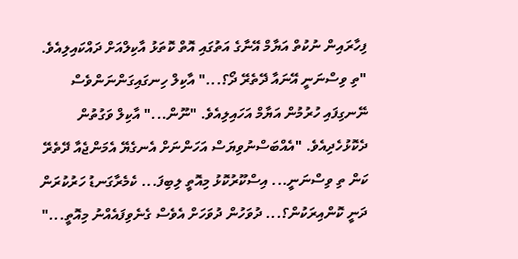ފިހާރައިން ނުކުތް އަޔާމް އޭނާގެ އަތުގައި އޮތް ކޮތަޅު އާކިލްއަށް ދައްކައިލިއެވެ. "ތި ވިސްނަނީ އޭނައާ ދޭތެރޭ ދޯ؟..." އާކިލް ހިނގައިގަންނަންވެސް ނޭނގިފައި ހުރުމުން އަޔާމް އަހައިލިއެވެ. "ނޫން..." އާކިލް ވަގުތުން ދެކޮޅުހެދިއެވެ. "އެއްބަސްނުވިޔަސް އަހަންނަށް އެނގެޔޭ އެމަންޖެއާ ދޭތެރޭ ކަން ތި ވިސްނަނީ... އިސްކޫރުކޮޅު މިއޮތީ ލިބިފަ... ކެމެރާގަނޑު ހަރުކުރަން ދަނީ ކޮންއިރަކުން؟... ދުވަހުން ދުވަހަށް އެވެސް ގެނެވިފައެއްނު މިއޮތީ..."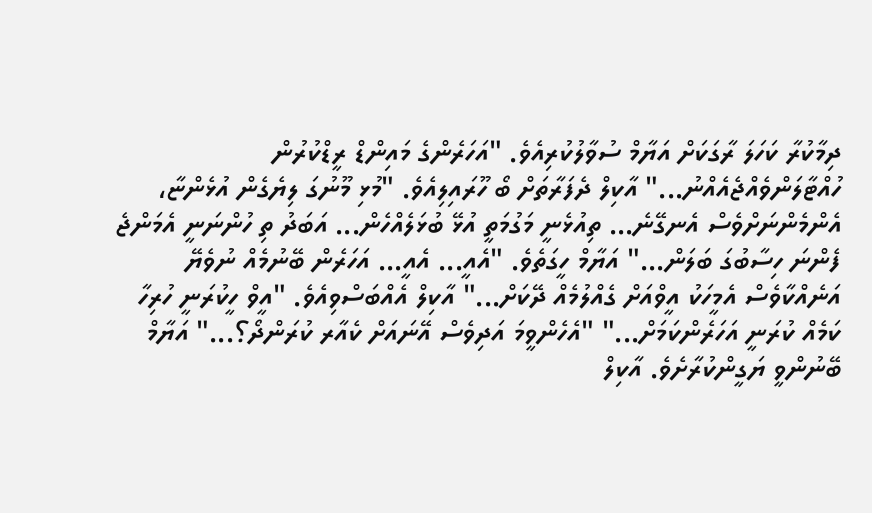ދިމާކުރާ ކަހަލަ ރާގަކަށް އަޔާމް ސުވާލުކުރިއެވެ. "އަހަރެންގެ މައިންޑް ރީޑްކުރުން ހުއްޓާލަންވެއްޖެއެއްނު..." އާކިލް ދެފަރާތަށް ބޯ ހޫރައިލިއެވެ. "މުޅި މޫނުގަ ލިޔެގެން އުޅެންޏާ، އެންމެންނަށްވެސް އެނގޭނެ... ތިއުޅެނީ މަގުމަތީ އުޅޭ ބުޅަލެއްހެން... އަބަދު ތި ހުންނަނީ އެމަންޖެ ފެންނަ ހިސާބުގަ ބަލަން..." އަޔާމް ހީގަތެވެ. "އެއީ... އެއީ... އަހަރެން ބޭނުމެއް ނުވެޔޭ އަނެއްކާވެސް އެމީހަކު އީވްއަށް ގެއްލުމެއް ދޭކަށް..." އާކިލް އެއްބަސްވިއެވެ. "އީވް ހީކުރަނީ ހުރިހާ ކަމެއް ކުރަނީ އަހަރެންކަމަށް..." "އެހެންވީމަ އަދިވެސް އޭނައަށް ކެއާރ ކުރަންދޯ؟..." އަޔާމް ބޭނުންވީ ޔަގީންކުރާށެވެ. އާކިލް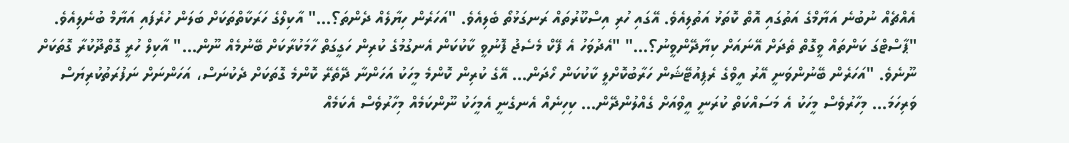އެއްޗެއް ނުބުނެ އަޔާމްގެ އަތުގައި އޮތް ކޮތަޅު އަތުލިއެވެ. އޭގައި ހުރި އިސްކޫރުތައް ރަނގަޅުތޯ ބެލިއެވެ. "އަހަރެން ހިޔާލެއް ދެންތަ؟..." އާކިލްގެ ހަރަކާތްތަކަށް ބަލަން ހުރެފައި އަޔާމް ބުނެލިއެވެ. "ޕާސްޓްގަ ކަންތައް ވީގޮތް ތެދަށް އޭނައަށް ކިޔާދޭންވީނު؟..." "އެދުވަހު އެ ފޭކް މެސެޖު ފޮނުވީ ކާކުކަން އެނގުމުގެ ކުރިން ހަގީގަތް ހާމަކުރާކަށް ބޭނުމެއް ނޫން..." އާކިލް ހުރީ ގޮތްދޫކުރާ ގޮތަކަށް ނޫނެވެ. "އަހަރެން ބޭނުންވަނީ އޭރު އީވްގެ ރެޕިއުޓޭޝަން ހަރާބުކޮށްލީ ކާކުކަން ހޯދަން... އޭގެ ކުރިން ކޮންމެ މީހަކު އަހަންނާ ދޭތެރޭ ކޮންމެ ގޮތަކަށް ދެކުނަސް، އަހަންނަށް ނަފުރަތުކުރިޔަސް ވަރިހަމަ... މިހާރުވެސް މީހަކު އެ މަސައްކަތް ކުރަނީ އީވްއަށް ގެއްލުންދޭން... ކިހިނެއް އެނގެނީ އެމީހަކު ނޫންކަމެއް މިހާރުވެސް އެކަމެއް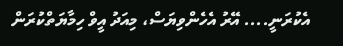އެކުރަނީ.... އޭރު އެހެންވިޔަސް، މިއަދު އީވް ހިމާޔަތްކުރަން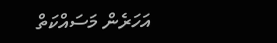އަހަރެން މަސައްކަތް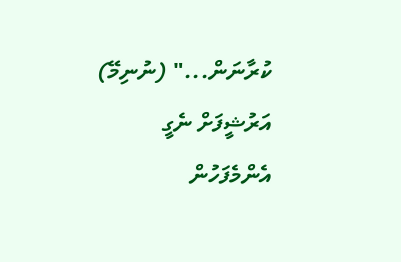ކުރާނަން..." (ނުނިމޭ)
އަރުޝީފަށް ނެގީ
އެންމެފަހުން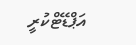އަޕްޑޭޓްކުރީ